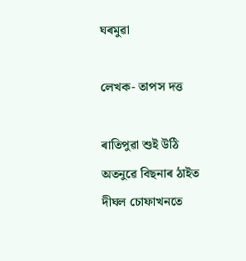ঘৰমুৱা

লেখক- তাপস দত্ত

ৰাতিপুৱা শুই উঠি অতনুৱে বিছনাৰ ঠাইত দীঘল চোফাখনতে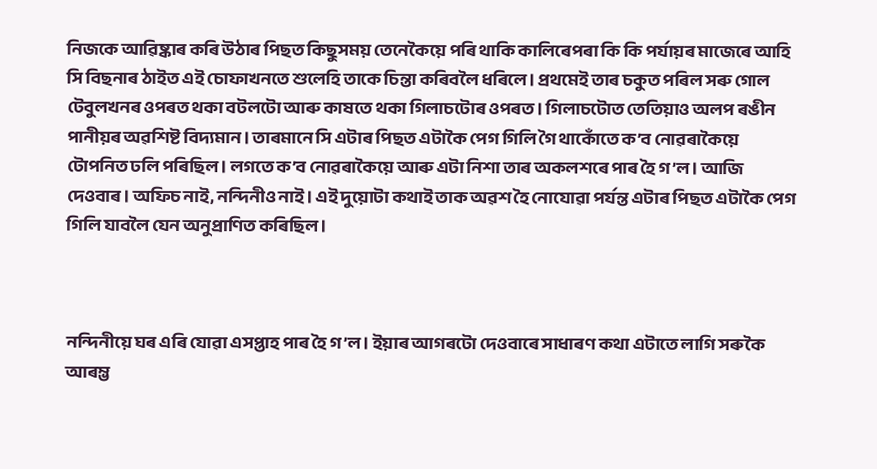নিজকে আৱিষ্কাৰ কৰি উঠাৰ পিছত কিছুসময় তেনেকৈয়ে পৰি থাকি কালিৰেপৰা কি কি পৰ্যায়ৰ মাজেৰে আহি সি বিছনাৰ ঠাইত এই চোফাখনতে শুলেহি তাকে চিন্তা কৰিবলৈ ধৰিলে। প্ৰথমেই তাৰ চকুত পৰিল সৰু গোল টেবুলখনৰ ওপৰত থকা বটলটো আৰু কাষতে থকা গিলাচটোৰ ওপৰত। গিলাচটোত তেতিয়াও অলপ ৰঙীন পানীয়ৰ অৱশিষ্ট বিদ্যমান। তাৰমানে সি এটাৰ পিছত এটাকৈ পেগ গিলি গৈ থাকোঁতে ক’ব নোৱৰাকৈয়ে টোপনিত ঢলি পৰিছিল। লগতে ক’ব নোৱৰাকৈয়ে আৰু এটা নিশা তাৰ অকলশৰে পাৰ হৈ গ’ল। আজি দেওবাৰ। অফিচ নাই, নন্দিনীও নাই। এই দুয়োটা কথাই তাক অৱশ হৈ নোযোৱা পৰ্যন্ত এটাৰ পিছত এটাকৈ পেগ গিলি যাবলৈ যেন অনুপ্ৰাণিত কৰিছিল।



নন্দিনীয়ে ঘৰ এৰি যোৱা এসপ্তাহ পাৰ হৈ গ’ল। ইয়াৰ আগৰটো দেওবাৰে সাধাৰণ কথা এটাতে লাগি সৰুকৈ আৰম্ভ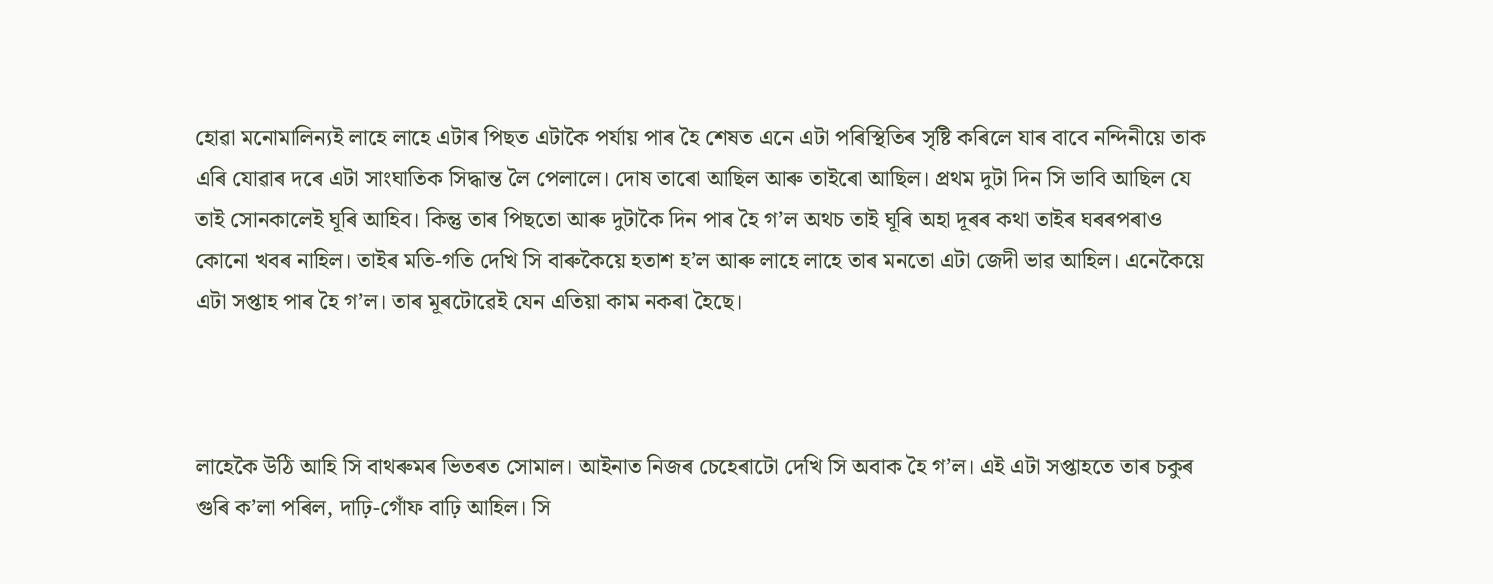হোৱা মনোমালিন্যই লাহে লাহে এটাৰ পিছত এটাকৈ পৰ্যায় পাৰ হৈ শেষত এনে এটা পৰিস্থিতিৰ সৃষ্টি কৰিলে যাৰ বাবে নন্দিনীয়ে তাক এৰি যোৱাৰ দৰে এটা সাংঘাতিক সিদ্ধান্ত লৈ পেলালে। দোষ তাৰো আছিল আৰু তাইৰো আছিল। প্ৰথম দুটা দিন সি ভাবি আছিল যে তাই সোনকালেই ঘূৰি আহিব। কিন্তু তাৰ পিছতো আৰু দুটাকৈ দিন পাৰ হৈ গ’ল অথচ তাই ঘূৰি অহা দূৰৰ কথা তাইৰ ঘৰৰপৰাও কোনো খবৰ নাহিল। তাইৰ মতি-গতি দেখি সি বাৰুকৈয়ে হতাশ হ’ল আৰু লাহে লাহে তাৰ মনতো এটা জেদী ভাৱ আহিল। এনেকৈয়ে এটা সপ্তাহ পাৰ হৈ গ’ল। তাৰ মূৰটোৱেই যেন এতিয়া কাম নকৰা হৈছে।



লাহেকৈ উঠি আহি সি বাথৰুমৰ ভিতৰত সোমাল। আইনাত নিজৰ চেহেৰাটো দেখি সি অবাক হৈ গ’ল। এই এটা সপ্তাহতে তাৰ চকুৰ গুৰি ক’লা পৰিল, দাঢ়ি-গোঁফ বাঢ়ি আহিল। সি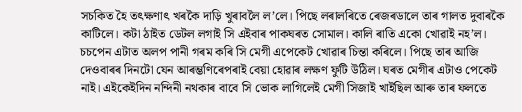সচকিত হৈ তৎক্ষণাৎ খৰকৈ দাড়ি খুৰাবলৈ ল’লে। পিছে লৰালৰিতে ৰেজৰডালে তাৰ গালত দুবাৰকৈ কাটিলে। কটা ঠাইত ডেটল লগাই সি এইবাৰ পাকঘৰত সোমাল। কালি ৰাতি একো খোৱাই নহ’ল। চচপেন এটাত অলপ পানী গৰম কৰি সি মেগী এপেকেট খোৱাৰ চিন্তা কৰিলে। পিছে তাৰ আজি দেওবাৰৰ দিনটো যেন আৰম্ভণিৰেপৰাই বেয়া হোৱাৰ লক্ষণ ফুটি উঠিল। ঘৰত মেগীৰ এটাও পেকেট নাই। এইকেইদিন নন্দিনী নথকাৰ বাবে সি ভোক লাগিলেই মেগী সিজাই খাইছিল আৰু তাৰ ফলতে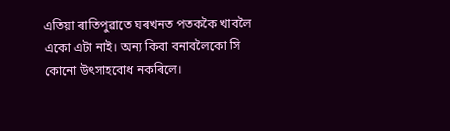এতিয়া ৰাতিপুৱাতে ঘৰখনত পতককৈ খাবলৈ একো এটা নাই। অন্য কিবা বনাবলৈকো সি কোনো উৎসাহবোধ নকৰিলে।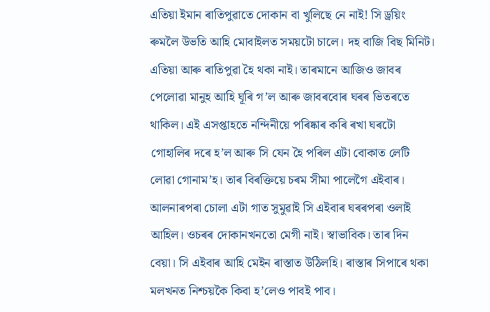এতিয়া ইমান ৰাতিপুৱাতে দোকান বা খুলিছে নে নাই! সি ড্ৰয়িং ৰুমলৈ উভতি আহি মোবাইলত সময়টো চালে। দহ বাজি বিছ মিনিট। এতিয়া আৰু ৰাতিপুৱা হৈ থকা নাই। তাৰমানে আজিও জাবৰ পেলোৱা মানুহ আহি ঘূৰি গ’ল আৰু জাবৰবোৰ ঘৰৰ ভিতৰতে থাকিল। এই এসপ্তাহতে নন্দিনীয়ে পৰিষ্কাৰ কৰি ৰখা ঘৰটো গোহালিৰ দৰে হ’ল আৰু সি যেন হৈ পৰিল এটা বোকাত লেটি লোৱা গোনাম’হ। তাৰ বিৰক্তিয়ে চৰম সীমা পালেগৈ এইবাৰ। আলনাৰপৰা চোলা এটা গাত সুমুৱাই সি এইবাৰ ঘৰৰপৰা ওলাই আহিল। ওচৰৰ দোকানখনতো মেগী নাই। স্বাভাবিক। তাৰ দিন বেয়া। সি এইবাৰ আহি মেইন ৰাস্তাত উঠিলহি। ৰাস্তাৰ সিপাৰে থকা মলখনত নিশ্চয়কৈ কিবা হ’লেও পাবই পাব।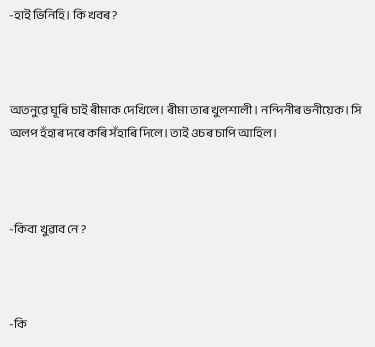-হাই ভিনিহি। কি খবৰ?



অতনুৱে ঘূৰি চাই ৰীমাক দেখিলে। ৰীমা তাৰ খুলশালী। নন্দিনীৰ ভনীয়েক। সি অলপ হঁহাৰ দৰে কৰি সঁহাৰি দিলে। তাই ওচৰ চাপি আহিল।



-কিবা খুৱাব নে ?



-কি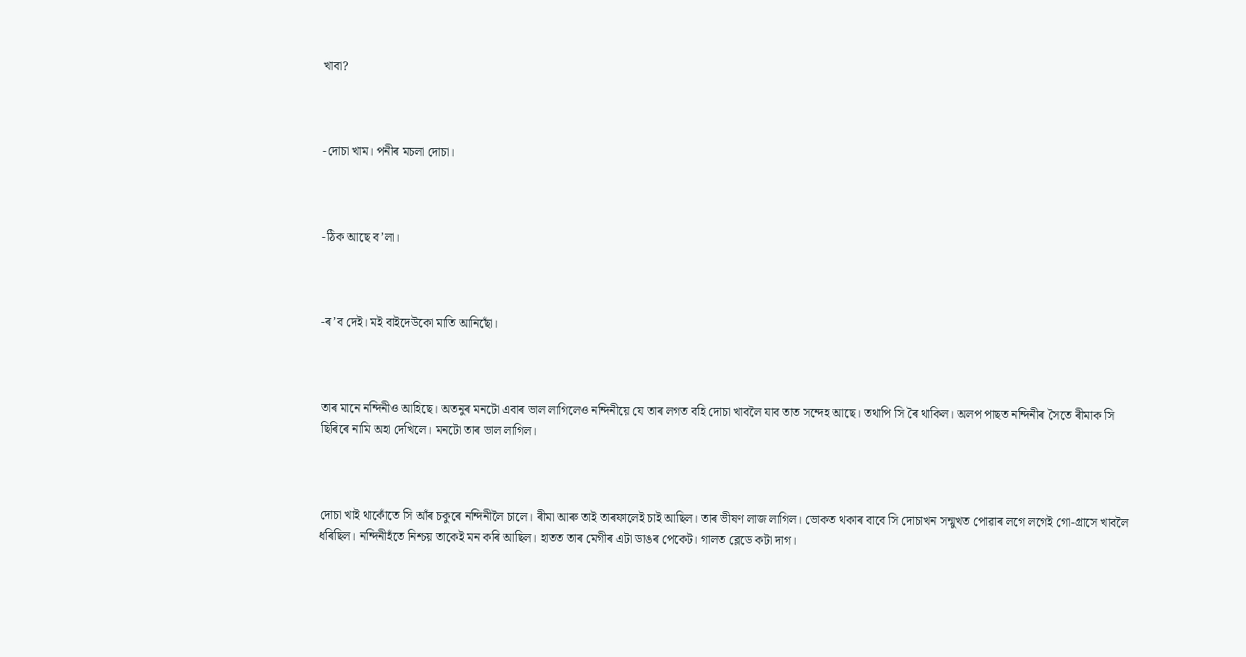খাবা?



-দোচা খাম। পনীৰ মচলা দোচা।



-ঠিক আছে ব’লা।



-ৰ’ব দেই। মই বাইদেউকো মাতি আনিছোঁ।



তাৰ মানে নন্দিনীও আহিছে। অতনুৰ মনটো এবাৰ ভাল লাগিলেও নন্দিনীয়ে যে তাৰ লগত বহি দোচা খাবলৈ যাব তাত সন্দেহ আছে। তথাপি সি ৰৈ থাকিল। অলপ পাছত নন্দিনীৰ সৈতে ৰীমাক সি ছিৰিৰে নামি অহা দেখিলে। মনটো তাৰ ভাল লাগিল।



দোচা খাই থাকোঁতে সি আঁৰ চকুৰে নন্দিনীলৈ চালে। ৰীমা আৰু তাই তাৰফালেই চাই আছিল। তাৰ ভীষণ লাজ লাগিল। ভোকত থকাৰ বাবে সি দোচাখন সন্মুখত পোৱাৰ লগে লগেই গো-গ্ৰাসে খাবলৈ ধৰিছিল। নন্দিনীহঁতে নিশ্চয় তাকেই মন কৰি আছিল। হাতত তাৰ মেগীৰ এটা ডাঙৰ পেকেট। গালত ব্লেডে কটা দাগ।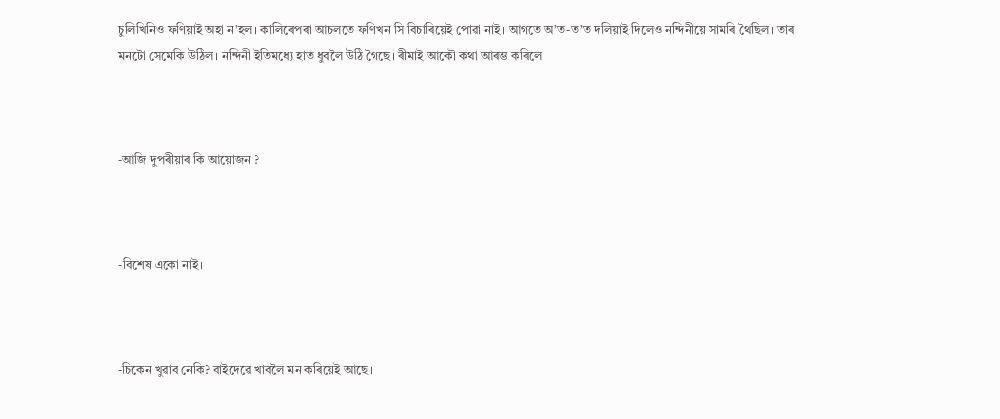চুলিখিনিও ফণিয়াই অহা ন’হল।‌ কালিৰেপৰা আচলতে ফণিখন সি বিচাৰিয়েই পোৱা নাই। আগতে অ’ত-ত’ত দলিয়াই দিলেও নন্দিনীয়ে সামৰি থৈছিল। তাৰ মনটো সেমেকি উঠিল। নন্দিনী ইতিমধ্যে হাত ধুবলৈ উঠি গৈছে। ৰীমাই আকৌ কথা আৰম্ভ কৰিলে



-আজি দুপৰীয়াৰ কি আয়োজন ?



-বিশেষ একো নাই।



-চিকেন খুৱাব নেকি? বাইদেৱে খাবলৈ মন কৰিয়েই আছে।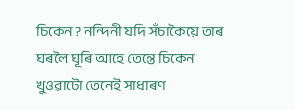চিকেন ? নন্দিনী যদি সঁচাকৈয়ে তাৰ ঘৰলৈ ঘূৰি আহে তেন্তে চিকেন খুওৱাটো তেনেই সাধাৰণ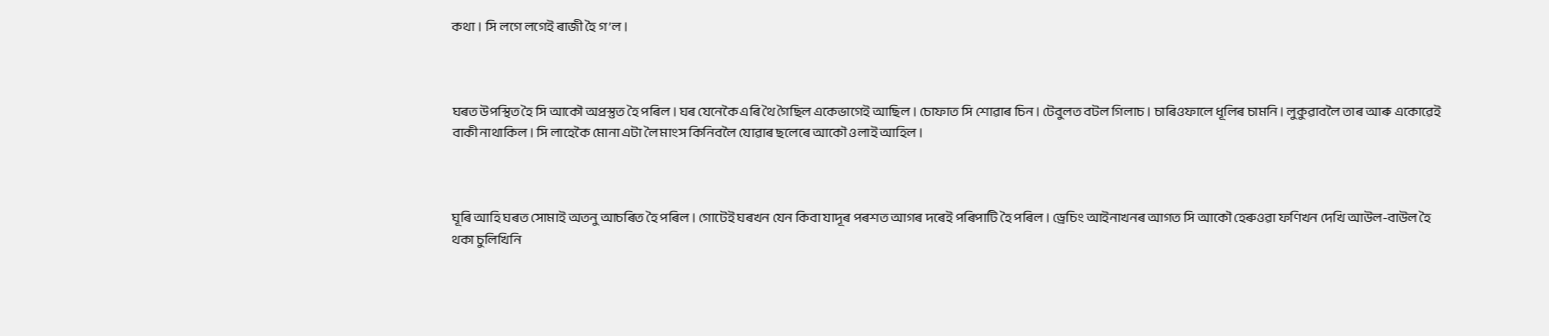কথা। সি লগে লগেই ৰাজী হৈ গ’ল।



ঘৰত উপস্থিত হৈ সি আকৌ অপ্ৰস্তুত হৈ পৰিল। ঘৰ যেনেকৈ এৰি থৈ গৈছিল একেভাগেই আছিল। চোফাত সি শোৱাৰ চিন। টেবুলত বটল গিলাচ। চাৰিওফালে ধূলিৰ চামনি। লুকুৱাবলৈ তাৰ আৰু একোৱেই বাকী নাথাকিল। সি লাহেকৈ মোনা এটা লৈ মাংস কিনিবলৈ যোৱাৰ ছলেৰে আকৌ ওলাই আহিল।



ঘূৰি আহি ঘৰত সোমাই অতনু আচৰিত হৈ পৰিল। গোটেই ঘৰখন যেন কিবা যাদূৰ পৰশত আগৰ দৰেই পৰিপাটি হৈ পৰিল। ড্ৰেচিং আইনাখনৰ আগত সি আকৌ হেৰুওৱা ফণিখন দেখি আউল-বাউল হৈ থকা চুলিখিনি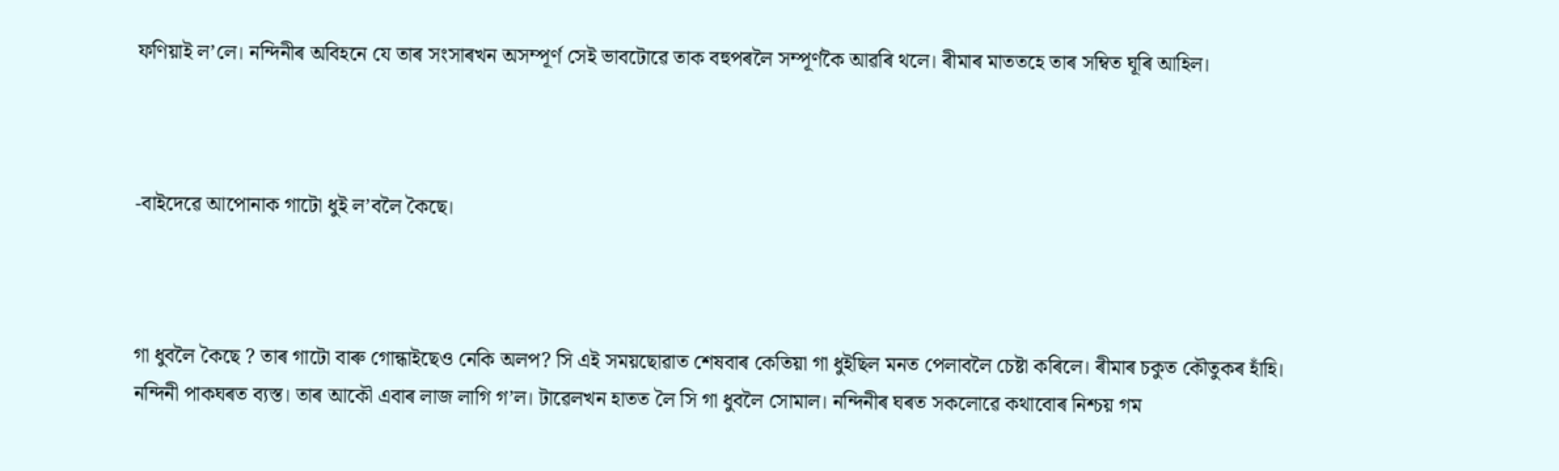ফণিয়াই ল’লে। নন্দিনীৰ অবিহনে যে তাৰ সংসাৰখন অসম্পূৰ্ণ সেই ভাবটোৱে তাক বহুপৰলৈ সম্পূৰ্ণকৈ আৱৰি থলে। ৰীমাৰ মাততহে তাৰ সম্বিত ঘূৰি আহিল।



-বাইদেৱে আপোনাক গাটো ধুই ল’বলৈ কৈছে।



গা ধুবলৈ কৈছে ? তাৰ গাটো বাৰু গোন্ধাইছেও নেকি অলপ? সি এই সময়ছোৱাত শেষবাৰ কেতিয়া গা ধুইছিল মনত পেলাবলৈ চেষ্টা কৰিলে। ৰীমাৰ চকুত কৌতুকৰ হাঁহি। নন্দিনী পাকঘৰত ব্যস্ত। তাৰ আকৌ এবাৰ লাজ লাগি গ’ল।‌ টাৱেলখন হাতত লৈ সি গা ধুবলৈ সোমাল। নন্দিনীৰ ঘৰত সকলোৱে কথাবোৰ নিশ্চয় গম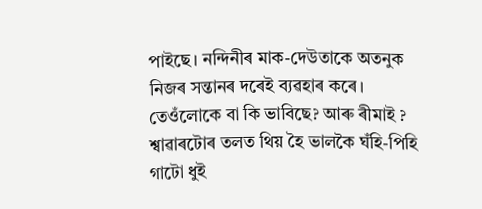পাইছে। নন্দিনীৰ মাক-দেউতাকে অতনুক নিজৰ সন্তানৰ দৰেই ব্যৱহাৰ কৰে। তেওঁলোকে বা কি ভাবিছে? আৰু ৰীমাই ? শ্বাৱাৰটোৰ তলত থিয় হৈ ভালকৈ ঘঁহি-পিহি গাটো ধুই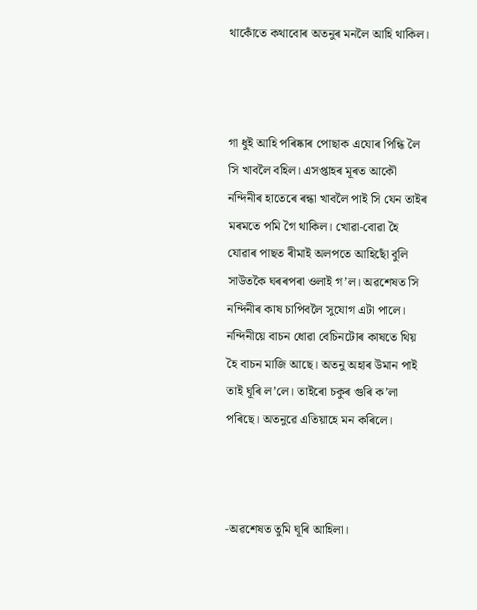থাকোঁতে কথাবোৰ অতনুৰ মনলৈ আহি থাকিল।



গা ধুই আহি পৰিষ্কাৰ পোছাক এযোৰ পিন্ধি লৈ সি খাবলৈ বহিল। এসপ্তাহৰ মূৰত আকৌ নন্দিনীৰ হাতেৰে ৰন্ধা খাবলৈ পাই সি যেন তাইৰ মৰমতে পমি গৈ থাকিল। খোৱা-বোৱা হৈ যোৱাৰ পাছত ৰীমাই অলপতে আহিছোঁ বুলি সাউতকৈ ঘৰৰপৰা ওলাই গ’ল। অৱশেষত সি নন্দিনীৰ কাষ চাপিবলৈ সুযোগ এটা পালে। নন্দিনীয়ে বাচন ধোৱা বেচিনটোৰ কাষতে থিয় হৈ বাচন মাজি আছে। অতনু অহাৰ উমান পাই তাই ঘূৰি ল’লে। তাইৰো চকুৰ গুৰি ক’লা পৰিছে। অতনুৱে এতিয়াহে মন কৰিলে।



-অৱশেষত তুমি ঘূৰি আহিলা।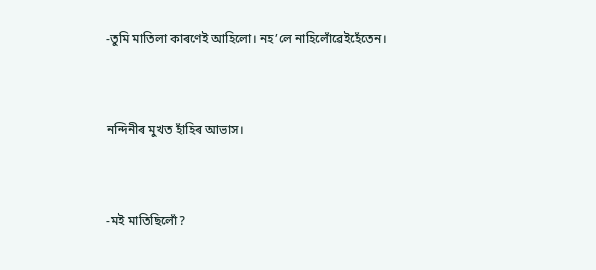-তুমি মাতিলা কাৰণেই আহিলো। নহ’লে নাহিলোঁৱেইহেঁতেন।



নন্দিনীৰ মুখত হাঁহিৰ আভাস।



-মই মাতিছিলোঁ?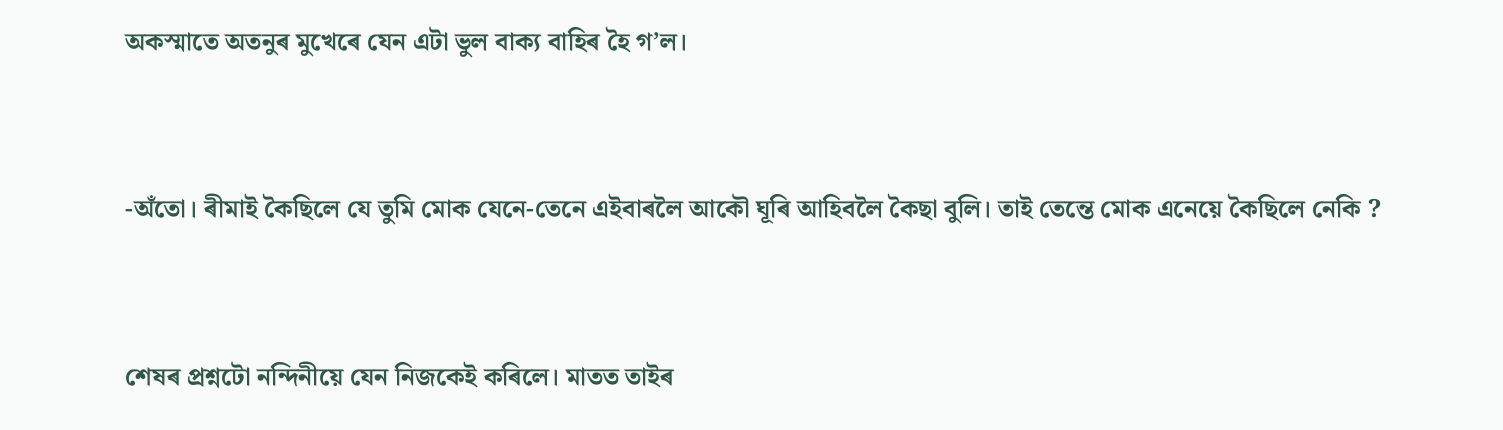অকস্মাতে অতনুৰ মুখেৰে যেন এটা ভুল বাক্য বাহিৰ হৈ গ’ল।



-অঁতো। ৰীমাই কৈছিলে যে তুমি মোক যেনে-তেনে এইবাৰলৈ আকৌ ঘূৰি আহিবলৈ কৈছা বুলি। তাই তেন্তে মোক এনেয়ে কৈছিলে নেকি ?



শেষৰ প্ৰশ্নটো নন্দিনীয়ে যেন নিজকেই কৰিলে। মাতত তাইৰ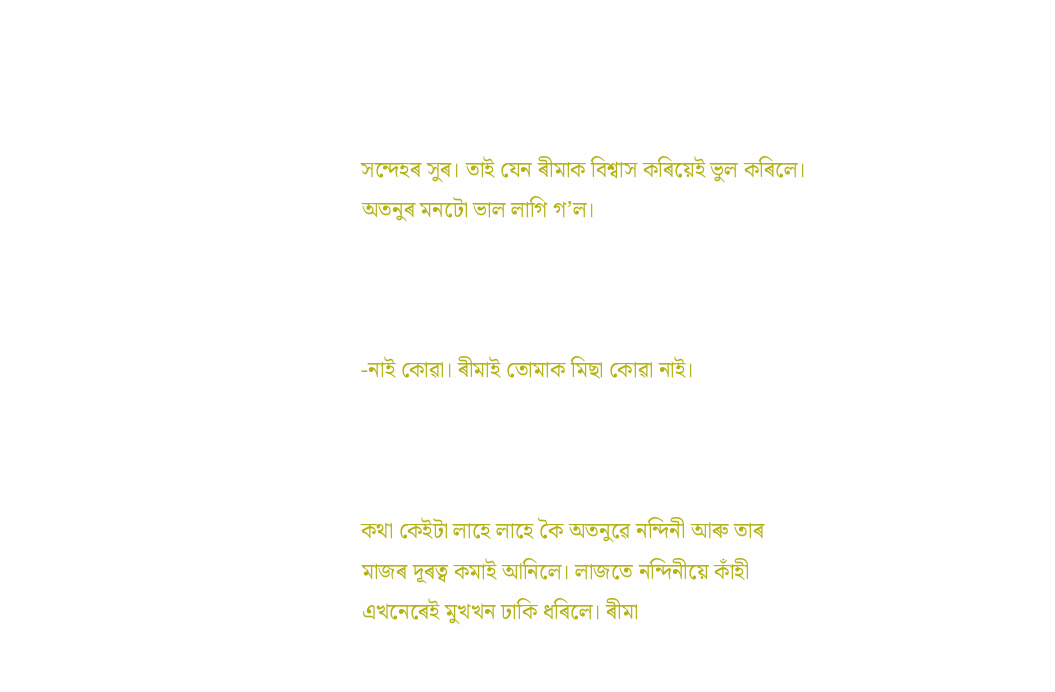সন্দেহৰ সুৰ। তাই যেন ৰীমাক বিশ্বাস কৰিয়েই ভুল কৰিলে। অতনুৰ মনটো ভাল লাগি গ’ল।



-নাই কোৱা। ৰীমাই তোমাক মিছা কোৱা নাই।



কথা কেইটা লাহে লাহে কৈ অতনুৱে নন্দিনী আৰু তাৰ মাজৰ দূৰত্ব কমাই আনিলে। লাজতে নন্দিনীয়ে কাঁহী এখনেৰেই মুখখন ঢাকি ধৰিলে। ৰীমা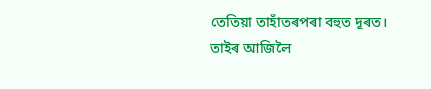তেতিয়া তাহাঁতৰপৰা বহুত দূৰত। তাইৰ আজিলৈ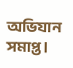অভিযান সমাপ্ত।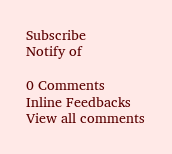Subscribe
Notify of

0 Comments
Inline Feedbacks
View all comments